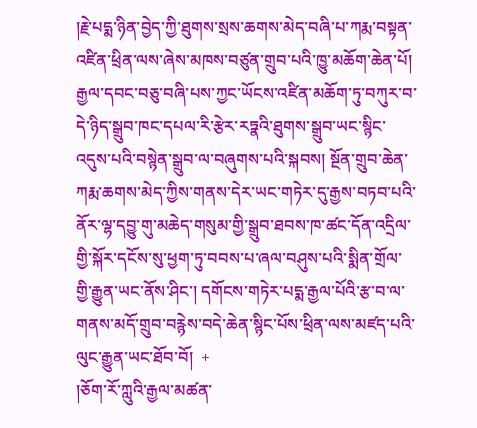།རྗེ་པདྨ་ཉིན་བྱེད་ཀྱི་ཐུགས་སྲས་ཆགས་མེད་བཞི་པ་ཀརྨ་བསྟན་འཛིན་ཕྲིན་ལས་ཞེས་མཁས་བཙུན་གྲུབ་པའི་ཁྱུ་མཆོག་ཆེན་པོ། རྒྱལ་དབང་བཅུ་བཞི་པས་ཀྱང་ཡོངས་འཛིན་མཆོག་ཏུ་བཀུར་བ་དེ་ཉིད་སྒྲུབ་ཁང་དཔལ་རི་རྩེར་རཏྣའི་ཐུགས་སྒྲུབ་ཡང་སྙིང་འདུས་པའི་བསྙེན་སྒྲུབ་ལ་བཞུགས་པའི་སྐབས། སྔོན་གྲུབ་ཆེན་ཀརྨ་ཆགས་མེད་ཀྱིས་གནས་དེར་ཡང་གཏེར་དུ་རྒྱས་བཏབ་པའི་ནོར་ལྷ་དབྱུ་གུ་མཆེད་གསུམ་གྱི་སྒྲུབ་ཐབས་ཁ་ཚང་དོན་འདྲིལ་གྱི་སྐོར་དངོས་སུ་ཕྱག་ཏུ་བབས་པ་ཞལ་བཤུས་པའི་སྨིན་གྲོལ་གྱི་རྒྱུན་ཡང་ནོས་ཤིང་། དགོངས་གཏེར་པདྨ་རྒྱལ་པོའི་རྩ་བ་ལ་གནས་མདོ་གྲུབ་བརྙེས་བདེ་ཆེན་སྙིང་པོས་ཕྲིན་ལས་མཛད་པའི་ལུང་རྒྱུན་ཡང་ཐོབ་བོ།  +
།ཅོག་རོ་ཀླུའི་རྒྱལ་མཚན་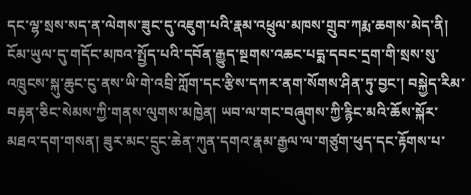དང་ལྷ་སྲས་སད་ན་ལེགས་ཟུང་དུ་འཇུག་པའི་རྣམ་འཕྲུལ་མཁས་གྲུབ་ཀརྨ་ཆགས་མེད་ནི། ངོམ་ཡུལ་དུ་གདོང་མཁའ་སྤྱོད་པའི་དབོན་རྒྱུད་སྔགས་འཆང་པདྨ་དབང་དྲག་གི་སྲས་སུ་འཁྲུངས་སྐུ་ཆུང་ངུ་ནས་ཡི་གེ་འབྲི་ཀློག་དང་རྩིས་དཀར་ནག་སོགས་ཤིན་ཏུ་བྱང་། བསྐྱེད་རིམ་བརྟན་ཅིང་སེམས་ཀྱི་གནས་ལུགས་མཁྱེན། ཡབ་ལ་གང་བཞུགས་ཀྱི་རྙིང་མའི་ཆོས་སྐོར་མཐའ་དག་གསན། ཟུར་མང་དྲུང་ཆེན་ཀུན་དགའ་རྣམ་རྒྱལ་ལ་གཙུག་ཕུད་དང་རྟོགས་པ་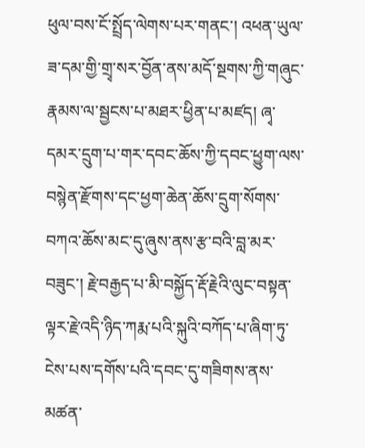ཕུལ་བས་ངོ་སྤྲོད་ལེགས་པར་གནང་། འཕན་ཡུལ་ཟ་དམ་གྱི་གྲྭ་སར་བྱོན་ནས་མདོ་སྔགས་ཀྱི་གཞུང་རྣམས་ལ་སྦྱངས་པ་མཐར་ཕྱིན་པ་མཛད། ཞྭ་དམར་དྲུག་པ་གར་དབང་ཆོས་ཀྱི་དབང་ཕྱུག་ལས་བསྙེན་རྫོགས་དང་ཕྱག་ཆེན་ཆོས་དྲུག་སོགས་བཀའ་ཆོས་མང་དུ་ཞུས་ནས་རྩ་བའི་བླ་མར་བཟུང་། རྗེ་བརྒྱད་པ་མི་བསྐྱོད་རྡོ་རྗེའི་ལུང་བསྟན་ལྟར་རྗེ་འདི་ཉིད་ཀརྨ་པའི་སྐུའི་བཀོད་པ་ཞིག་ཏུ་ངེས་པས་དགོས་པའི་དབང་དུ་གཟིགས་ནས་མཚན་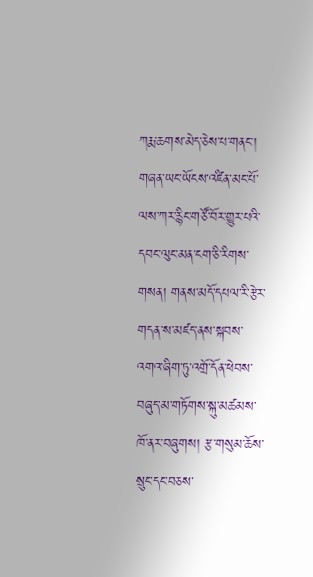ཀརྨ་ཆགས་མེད་ཅེས་པ་གནང་། གཞན་ཡང་ཡོངས་འཛིན་མང་པོ་ལས་ཀར་རྙིང་གཙོ་བོར་གྱུར་པའི་དབང་ལུང་མན་ངག་ཅི་རིགས་གསན། གནས་མདོ་དཔལ་རི་རྩེར་གདན་ས་མཛད་ནས་སྐབས་འགའ་ཞིག་ཏུ་འགྲོ་དོན་ཕེབས་བཞུད་མ་གཏོགས་སྐུ་མཚམས་ཁོ་ནར་བཞུགས། རྩ་གསུམ་ཆོས་སྲུང་དང་བཅས་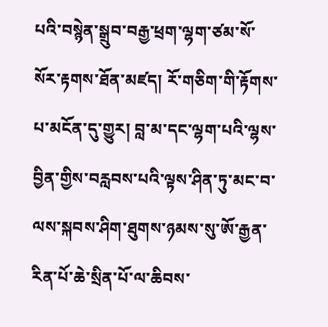པའི་བསྙེན་སྒྲུབ་བརྒྱ་ཕྲག་ལྷག་ཙམ་སོ་སོར་རྟགས་ཐོན་མཛད། རོ་གཅིག་གི་རྟོགས་པ་མངོན་དུ་གྱུར། བླ་མ་དང་ལྷག་པའི་ལྷས་བྱིན་གྱིས་བརླབས་པའི་ལྟས་ཤིན་ཏུ་མང་བ་ལས་སྐབས་ཤིག་ཐུགས་ཉམས་སུ་ཨོ་རྒྱན་རིན་པོ་ཆེ་སྲིན་པོ་ལ་ཆིབས་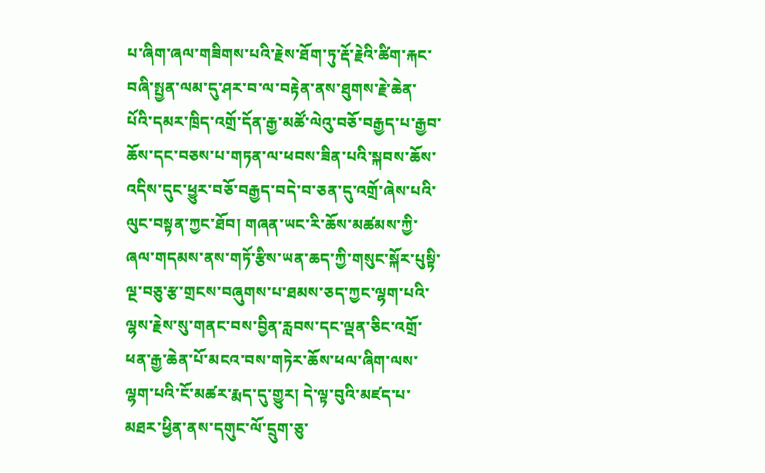པ་ཞིག་ཞལ་གཟིགས་པའི་རྗེས་ཐོག་ཏུ་རྡོ་རྗེའི་ཚིག་རྐང་བཞི་སྤྱན་ལམ་དུ་ཤར་བ་ལ་བརྟེན་ནས་ཐུགས་རྗེ་ཆེན་པོའི་དམར་ཁྲིད་འགྲོ་དོན་རྒྱ་མཚོ་ལེའུ་བཅོ་བརྒྱད་པ་རྒྱབ་ཆོས་དང་བཅས་པ་གཏན་ལ་ཕབས་ཟིན་པའི་སྐབས་ཆོས་འདིས་དུང་ཕྱུར་བཅོ་བརྒྱད་བདེ་བ་ཅན་དུ་འགྲོ་ཞེས་པའི་ལུང་བསྟན་ཀྱང་ཐོབ། གཞན་ཡང་རི་ཆོས་མཚམས་ཀྱི་ཞལ་གདམས་ནས་གཏོ་རྩིས་ཡན་ཆད་ཀྱི་གསུང་སྐོར་པུསྟི་ལྔ་བཅུ་རྩ་གྲངས་བཞུགས་པ་ཐམས་ཅད་ཀྱང་ལྷག་པའི་ལྷས་རྗེས་སུ་གནང་བས་བྱིན་རླབས་དང་ལྡན་ཅིང་འགྲོ་ཕན་རྒྱ་ཆེན་པོ་མངའ་བས་གཏེར་ཆོས་ཕལ་ཞིག་ལས་ལྷག་པའི་ངོ་མཚར་རྨད་དུ་གྱུར། དེ་ལྟ་བུའི་མཛད་པ་མཐར་ཕྱིན་ནས་དགུང་ལོ་དྲུག་ཅུ་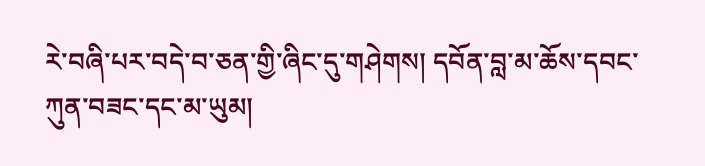རེ་བཞི་པར་བདེ་བ་ཅན་གྱི་ཞིང་དུ་གཤེགས། དབོན་བླ་མ་ཆོས་དབང་ཀུན་བཟང་དང་མ་ཡུམ།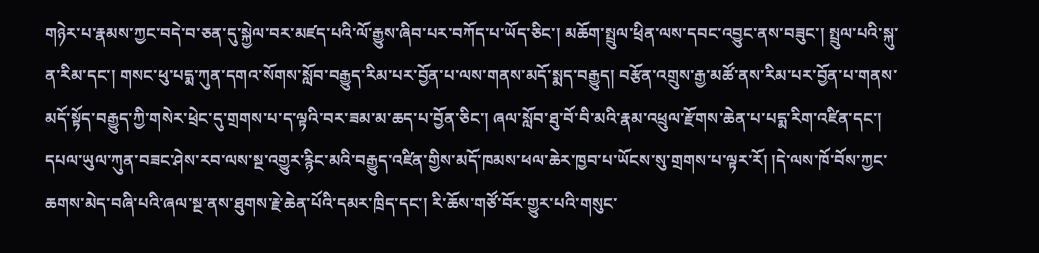གཉེར་པ་རྣམས་ཀྱང་བདེ་བ་ཅན་དུ་སྐྱེལ་བར་མཛད་པའི་ལོ་རྒྱུས་ཞིབ་པར་བཀོད་པ་ཡོད་ཅིང་། མཆོག་སྤྲུལ་ཕྲིན་ལས་དབང་འབྱུང་ནས་བཟུང་། སྤྲུལ་པའི་སྐུ་ན་རིམ་དང་། གསང་ཕུ་པདྨ་ཀུན་དགའ་སོགས་སློབ་བརྒྱུད་རིམ་པར་བྱོན་པ་ལས་གནས་མདོ་སྨད་བརྒྱུད། བརྩོན་འགྲུས་རྒྱ་མཚོ་ནས་རིམ་པར་བྱོན་པ་གནས་མདོ་སྟོད་བརྒྱུད་ཀྱི་གསེར་ཕྲེང་དུ་གྲགས་པ་ད་ལྟའི་བར་ཟམ་མ་ཆད་པ་བྱོན་ཅིང་། ཞལ་སློབ་ཐུ་བོ་བི་མའི་རྣམ་འཕྲུལ་རྫོགས་ཆེན་པ་པདྨ་རིག་འཛིན་དང་། དཔལ་ཡུལ་ཀུན་བཟང་ཤེས་རབ་ལས་སྔ་འགྱུར་རྙིང་མའི་བརྒྱུད་འཛིན་གྱིས་མདོ་ཁམས་ཕལ་ཆེར་ཁྱབ་པ་ཡོངས་སུ་གྲགས་པ་ལྟར་རོ། །དེ་ལས་ཁོ་བོས་ཀྱང་ཆགས་མེད་བཞི་པའི་ཞལ་སྔ་ནས་ཐུགས་རྗེ་ཆེན་པོའི་དམར་ཁྲིད་དང་། རི་ཆོས་གཙོ་བོར་གྱུར་པའི་གསུང་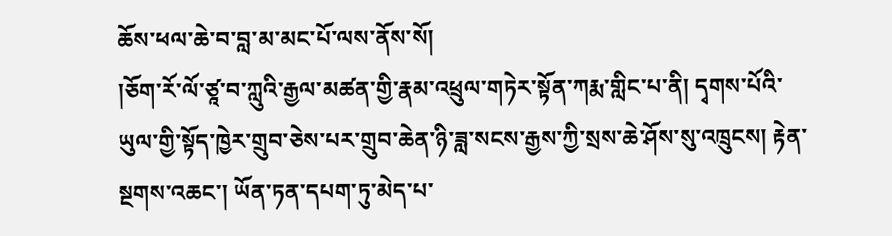ཆོས་ཕལ་ཆེ་བ་བླ་མ་མང་པོ་ལས་ནོས་སོ།
།ཅོག་རོ་ལོ་ཙཱ་བ་ཀླུའི་རྒྱལ་མཚན་གྱི་རྣམ་འཕྲུལ་གཏེར་སྟོན་ཀརྨ་གླིང་པ་ནི། དྭགས་པོའི་ཡུལ་གྱི་སྟོད་ཁྱེར་གྲུབ་ཅེས་པར་གྲུབ་ཆེན་ཉི་ཟླ་སངས་རྒྱས་ཀྱི་སྲས་ཆེ་ཤོས་སུ་འཁྲུངས། རྟེན་སྔགས་འཆང་། ཡོན་ཏན་དཔག་ཏུ་མེད་པ་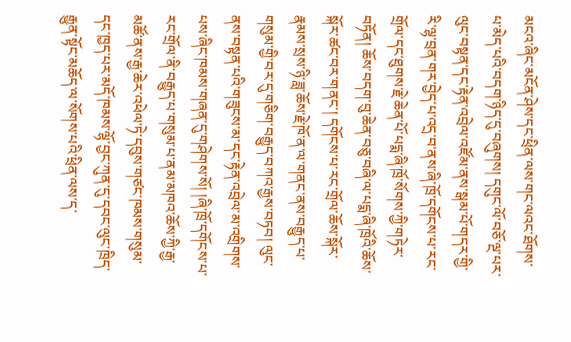མངའ་ཞིང་མངོན་ཤེས་དང་ཕྲིན་ལས་གང་ལའང་ཐོགས་པ་མེད་པའི་བདག་ཉིད་དུ་བཞུགས། དགུང་ལོ་བཅོ་ལྔ་པར་ལུང་བསྟན་དང་རྟེན་འབྲེལ་འཛོམ་ནས་སྒམ་པོ་གདར་གྱི་རི་ལྷ་བྲན་གར་བྱེད་པ་འདྲ་བ་ནས་ཞི་ཁྲོ་དགོངས་པ་རང་གྲོལ་དང་ཐུགས་རྗེ་ཆེན་པོ་པདྨ་ཞི་ཁྲོ་སོགས་ཀྱི་གཏེར་བཏོན། ཆོས་བདག་བུ་ཆེན་བཅུ་བཞི་ལ་པདྨ་ཞི་ཁྲོའི་ཆོས་སྐོར་ཚང་བར་གནང་། དགོངས་པ་རང་གྲོལ་ཆོས་སྐོར་རྣམས་སྲས་ཉི་ཟླ་ཆོས་རྗེ་ཁོ་ན་ལ་གནང་ནས་བརྒྱུད་པ་གསུམ་གྱི་བར་དུ་གཅིག་བརྒྱུད་བཀའ་རྒྱས་བཏབ། ལུང་ནས་བསྟན་པའི་གཟུངས་མ་དང་རྟེན་འབྲེལ་མ་འགྲིགས་པས་ཞིང་ཁམས་གཞན་དུ་གཤེགས་སོ། །ཞི་ཁྲོ་དགོངས་པ་རང་གྲོལ་ནི་བརྒྱུད་པ་གསུམ་པ་ནམ་མཁའ་ཆོས་ཀྱི་རྒྱ་མཚོ་ནས་རྒྱ་ཆེར་འཕེལ་ཏེ་དབུས་གཙང་ཁམས་གསུམ་དང་ཁྱད་པར་མདོ་ཁམས་ལྷོ་བྱང་ཀུན་དུ་དབང་ལུང་ཁྲིད་རྒྱུན་སྟོང་མཆོད་ལ་སོགས་པའི་ཕྲིན་ལས་ད་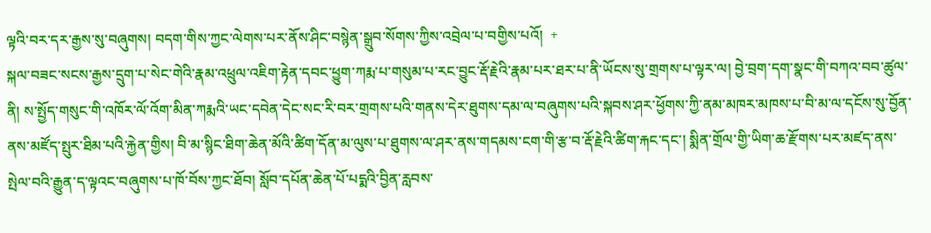ལྟའི་བར་དར་རྒྱས་སུ་བཞུགས། བདག་གིས་ཀྱང་ལེགས་པར་ནོས་ཤིང་བསྙེན་སྒྲུབ་སོགས་ཀྱིས་འབྲེལ་པ་བགྱིས་པའོ།  +
སྐལ་བཟང་སངས་རྒྱས་དྲུག་པ་སེང་གེའི་རྣམ་འཕྲུལ་འཇིག་རྟེན་དབང་ཕྱུག་ཀརྨ་པ་གསུམ་པ་རང་བྱུང་རྡོ་རྗེའི་རྣམ་པར་ཐར་པ་ནི་ཡོངས་སུ་གྲགས་པ་ལྟར་ལ། བྱེ་བྲག་དག་སྣང་གི་བཀའ་བབ་ཚུལ་ནི། ས་སྤྱོད་གསུང་གི་འཁོར་ལོ་འོག་མིན་ཀརྨའི་ཡང་དབེན་དེང་སང་རི་བར་གྲགས་པའི་གནས་དེར་ཐུགས་དམ་ལ་བཞུགས་པའི་སྐབས་ཤར་ཕྱོགས་ཀྱི་ནམ་མཁར་མཁས་པ་བི་མ་ལ་དངོས་སུ་བྱོན་ནས་མཛོད་སྤུར་ཐིམ་པའི་རྐྱེན་གྱིས། བི་མ་སྙིང་ཐིག་ཆེན་མོའི་ཚིག་དོན་མ་ལུས་པ་ཐུགས་ལ་ཤར་ནས་གདམས་ངག་གི་རྩ་བ་རྡོ་རྗེའི་ཚིག་རྐང་དང་། སྨིན་གྲོལ་གྱི་ཡིག་ཆ་རྫོགས་པར་མཛད་ནས་སྤེལ་བའི་རྒྱུན་ད་ལྟའང་བཞུགས་པ་ཁོ་བོས་ཀྱང་ཐོབ། སློབ་དཔོན་ཆེན་པོ་པདྨའི་བྱིན་རླབས་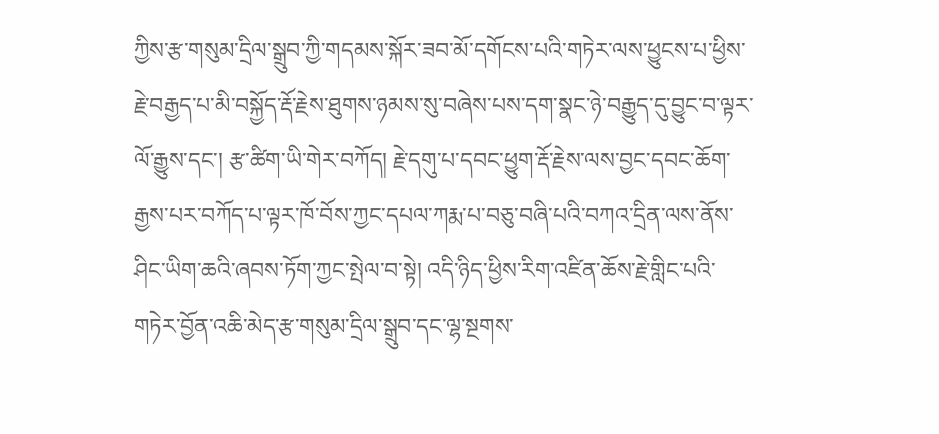ཀྱིས་རྩ་གསུམ་དྲིལ་སྒྲུབ་ཀྱི་གདམས་སྐོར་ཟབ་མོ་དགོངས་པའི་གཏེར་ལས་ཕྱུངས་པ་ཕྱིས་རྗེ་བརྒྱད་པ་མི་བསྐྱོད་རྡོ་རྗེས་ཐུགས་ཉམས་སུ་བཞེས་པས་དག་སྣང་ཉེ་བརྒྱུད་དུ་བྱུང་བ་ལྟར་ལོ་རྒྱུས་དང་། རྩ་ཚིག་ཡི་གེར་བཀོད། རྗེ་དགུ་པ་དབང་ཕྱུག་རྡོ་རྗེས་ལས་བྱང་དབང་ཆོག་རྒྱས་པར་བཀོད་པ་ལྟར་ཁོ་བོས་ཀྱང་དཔལ་ཀརྨ་པ་བཅུ་བཞི་པའི་བཀའ་དྲིན་ལས་ནོས་ཤིང་ཡིག་ཆའི་ཞབས་ཏོག་ཀྱང་སྤེལ་བ་སྟེ། འདི་ཉིད་ཕྱིས་རིག་འཛིན་ཆོས་རྗེ་གླིང་པའི་གཏེར་བྱོན་འཆི་མེད་རྩ་གསུམ་དྲིལ་སྒྲུབ་དང་ལྷ་སྔགས་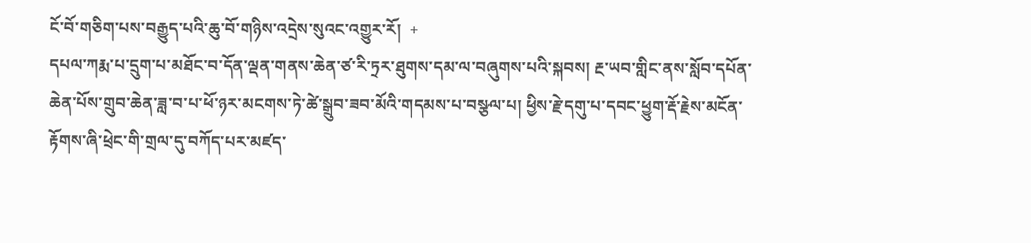ངོ་བོ་གཅིག་པས་བརྒྱུད་པའི་ཆུ་བོ་གཉིས་འདྲེས་སུའང་འགྱུར་རོ།  +
དཔལ་ཀརྨ་པ་དྲུག་པ་མཐོང་བ་དོན་ལྡན་གནས་ཆེན་ཙ་རི་ཏྲར་ཐུགས་དམ་ལ་བཞུགས་པའི་སྐབས། རྔ་ཡབ་གླིང་ནས་སློབ་དཔོན་ཆེན་པོས་གྲུབ་ཆེན་ཟླ་བ་པ་ཕོ་ཉར་མངགས་ཏེ་ཚེ་སྒྲུབ་ཟབ་མོའི་གདམས་པ་བསྩལ་པ། ཕྱིས་རྗེ་དགུ་པ་དབང་ཕྱུག་རྡོ་རྗེས་མངོན་རྟོགས་ཞི་ཕྲེང་གི་གྲལ་དུ་བཀོད་པར་མཛད་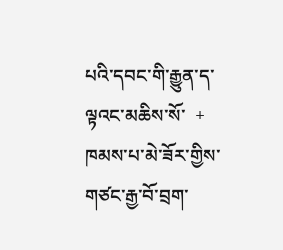པའི་དབང་གི་རྒྱུན་ད་ལྟའང་མཆིས་སོ་  +
ཁམས་པ་མེ་ཟོར་གྱིས་གཙང་རྒྱ་བོ་བྲག་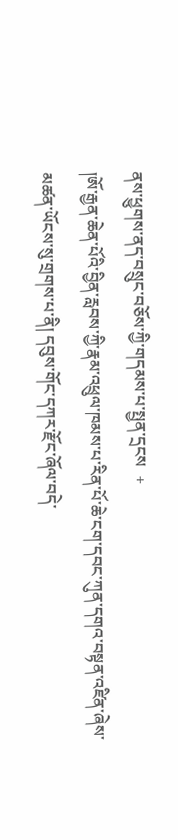ནས་ཕྱུགས་ནད་བསྲུང་བཅོས་ཀྱི་གདམས་པ་སྤྱན་དྲངས  +
།ཨོ་རྒྱན་ཆེན་པོའི་བྱིན་རླབས་ཀྱི་རྣམ་འཕྲུལ་ཁམས་པ་རིན་པོ་ཆེ་ངག་དབང་ཀུན་དགའ་བསྟན་འཛིན་ཞེས་མཚན་ཡོངས་སུ་གྲགས་པ་ནི། དབུས་གོང་དཀར་རྫོང་ཞོལ་བདེ་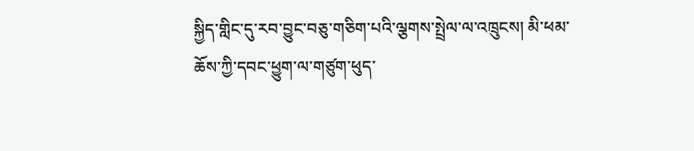སྐྱིད་གླིང་དུ་རབ་བྱུང་བཅུ་གཅིག་པའི་ལྕགས་སྤྲེལ་ལ་འཁྲུངས། མི་ཕམ་ཆོས་ཀྱི་དབང་ཕྱུག་ལ་གཙུག་ཕུད་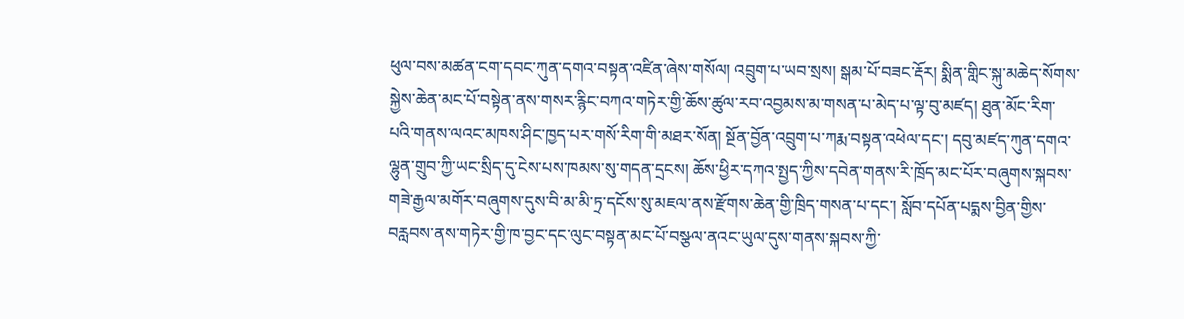ཕུལ་བས་མཚན་ངག་དབང་ཀུན་དགའ་བསྟན་འཛིན་ཞེས་གསོལ། འབྲུག་པ་ཡབ་སྲས། སྒམ་པོ་བཟང་རྡོར། སྨིན་གླིང་སྐུ་མཆེད་སོགས་སྐྱེས་ཆེན་མང་པོ་བསྟེན་ནས་གསར་རྙིང་བཀའ་གཏེར་གྱི་ཆོས་ཚུལ་རབ་འབྱམས་མ་གསན་པ་མེད་པ་ལྟ་བུ་མཛད། ཐུན་མོང་རིག་པའི་གནས་ལའང་མཁས་ཤིང་ཁྱད་པར་གསོ་རིག་གི་མཐར་སོན། སྔོན་བྱོན་འབྲུག་པ་ཀརྨ་བསྟན་འཕེལ་དང་། དབུ་མཛད་ཀུན་དགའ་ལྷུན་གྲུབ་ཀྱི་ཡང་སྲིད་དུ་ངེས་པས་ཁམས་སུ་གདན་དྲངས། ཆོས་ཕྱིར་དཀའ་སྤྱད་ཀྱིས་དབེན་གནས་རི་ཁྲོད་མང་པོར་བཞུགས་སྐབས་གཟེ་རྒྱལ་མགོར་བཞུགས་དུས་བི་མ་མི་ཏྲ་དངོས་སུ་མཇལ་ནས་རྫོགས་ཆེན་གྱི་ཁྲིད་གསན་པ་དང་། སློབ་དཔོན་པདྨས་བྱིན་གྱིས་བརླབས་ནས་གཏེར་གྱི་ཁ་བྱང་དང་ལུང་བསྟན་མང་པོ་བསྩལ་ནའང་ཡུལ་དུས་གནས་སྐབས་ཀྱི་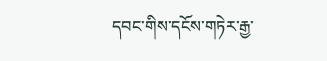དབང་གིས་དངོས་གཏེར་རྒྱ་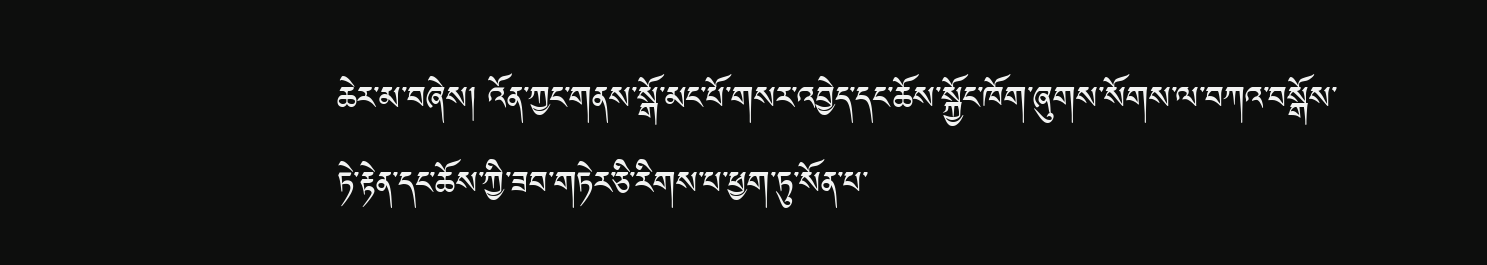ཆེར་མ་བཞེས། འོན་ཀྱང་གནས་སྒོ་མང་པོ་གསར་འབྱེད་དང་ཆོས་སྐྱོང་ཁོག་ཞུགས་སོགས་ལ་བཀའ་བསྒོས་ཏེ་རྟེན་དང་ཆོས་ཀྱི་ཟབ་གཏེར་ཅི་རིགས་པ་ཕྱག་ཏུ་སོན་པ་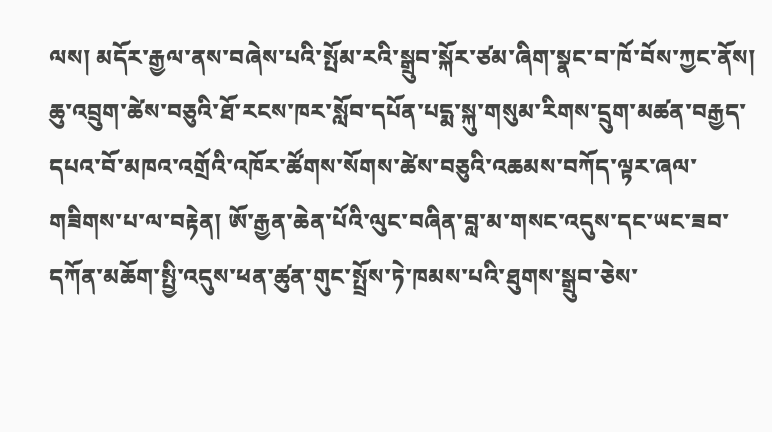ལས། མདོར་རྒྱལ་ནས་བཞེས་པའི་སྤོམ་རའི་སྒྲུབ་སྐོར་ཙམ་ཞིག་སྣང་བ་ཁོ་བོས་ཀྱང་ནོས། ཆུ་འབྲུག་ཚེས་བཅུའི་ཐོ་རངས་ཁར་སློབ་དཔོན་པདྨ་སྐུ་གསུམ་རིགས་དྲུག་མཚན་བརྒྱད་དཔའ་བོ་མཁའ་འགྲོའི་འཁོར་ཚོགས་སོགས་ཚེས་བཅུའི་འཆམས་བཀོད་ལྟར་ཞལ་གཟིགས་པ་ལ་བརྟེན། ཨོ་རྒྱན་ཆེན་པོའི་ལུང་བཞིན་བླ་མ་གསང་འདུས་དང་ཡང་ཟབ་དཀོན་མཆོག་སྤྱི་འདུས་ཕན་ཚུན་གུང་སྤྲོས་ཏེ་ཁམས་པའི་ཐུགས་སྒྲུབ་ཅེས་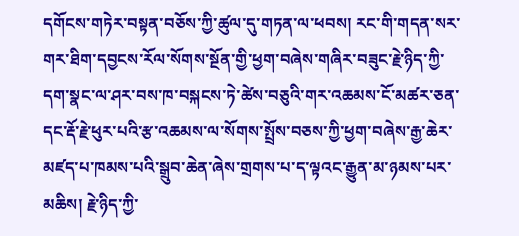དགོངས་གཏེར་བསྟན་བཅོས་ཀྱི་ཚུལ་དུ་གཏན་ལ་ཕབས། རང་གི་གདན་སར་གར་ཐིག་དབྱངས་རོལ་སོགས་སྔོན་གྱི་ཕྱག་བཞེས་གཞིར་བཟུང་རྗེ་ཉིད་ཀྱི་དག་སྣང་ལ་ཤར་བས་ཁ་བསྐངས་ཏེ་ཚེས་བཅུའི་གར་འཆམས་ངོ་མཚར་ཅན་དང་རྡོ་རྗེ་ཕུར་པའི་རྩ་འཆམས་ལ་སོགས་སྤྲོས་བཅས་ཀྱི་ཕྱག་བཞེས་རྒྱ་ཆེར་མཛད་པ་ཁམས་པའི་སྒྲུབ་ཆེན་ཞེས་གྲགས་པ་ད་ལྟའང་རྒྱུན་མ་ཉམས་པར་མཆིས། རྗེ་ཉིད་ཀྱི་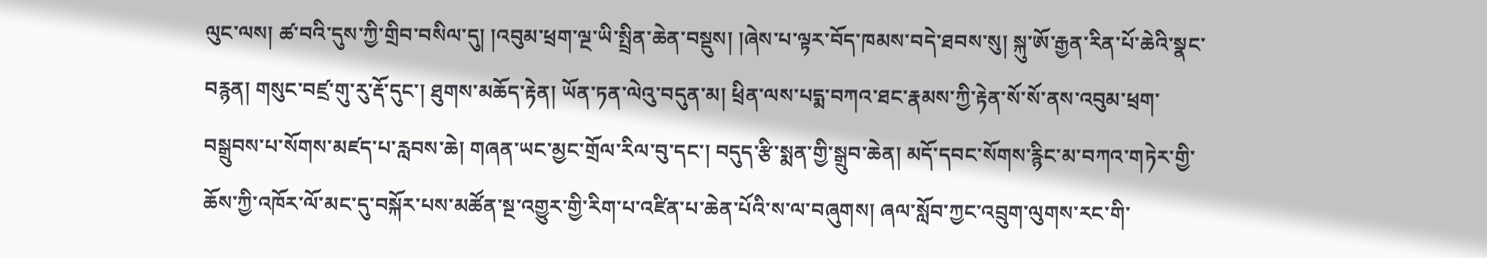ལུང་ལས། ཚ་བའི་དུས་ཀྱི་གྲིབ་བསིལ་དུ། །འབུམ་ཕྲག་ལྔ་ཡི་སྤྲིན་ཆེན་བསྡུས། །ཞེས་པ་ལྟར་བོད་ཁམས་བདེ་ཐབས་སུ། སྐུ་ཨོ་རྒྱན་རིན་པོ་ཆེའི་སྣང་བརྙན། གསུང་བཛྲ་གུ་རུ་རྡོ་དུང་། ཐུགས་མཆོད་རྟེན། ཡོན་ཏན་ལེའུ་བདུན་མ། ཕྲིན་ལས་པདྨ་བཀའ་ཐང་རྣམས་ཀྱི་རྟེན་སོ་སོ་ནས་འབུམ་ཕྲག་བསྒྲུབས་པ་སོགས་མཛད་པ་རླབས་ཆེ། གཞན་ཡང་མྱང་གྲོལ་རིལ་བུ་དང་། བདུད་རྩི་སྨན་གྱི་སྒྲུབ་ཆེན། མདོ་དབང་སོགས་རྙིང་མ་བཀའ་གཏེར་གྱི་ཆོས་ཀྱི་འཁོར་ལོ་མང་དུ་བསྐོར་པས་མཚོན་སྔ་འགྱུར་གྱི་རིག་པ་འཛིན་པ་ཆེན་པོའི་ས་ལ་བཞུགས། ཞལ་སློབ་ཀྱང་འབྲུག་ལུགས་རང་གི་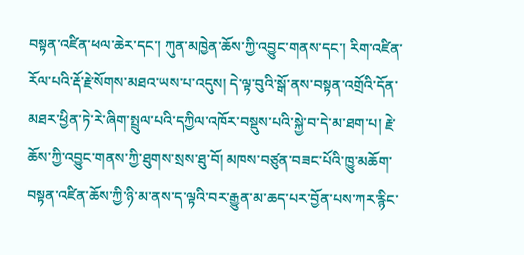བསྟན་འཛིན་ཕལ་ཆེར་དང་། ཀུན་མཁྱེན་ཆོས་ཀྱི་འབྱུང་གནས་དང་། རིག་འཛིན་རོལ་པའི་རྡོ་རྗེ་སོགས་མཐའ་ཡས་པ་འདུས། དེ་ལྟ་བུའི་སྒོ་ནས་བསྟན་འགྲོའི་དོན་མཐར་ཕྱིན་ཏེ་རེ་ཞིག་སྤྲུལ་པའི་དཀྱིལ་འཁོར་བསྡུས་པའི་སྐྱེ་བ་དེ་མ་ཐག་པ། རྗེ་ཆོས་ཀྱི་འབྱུང་གནས་ཀྱི་ཐུགས་སྲས་ཐུ་བོ། མཁས་བཙུན་བཟང་པོའི་ཁྱུ་མཆོག་བསྟན་འཛིན་ཆོས་ཀྱི་ཉི་མ་ནས་ད་ལྟའི་བར་རྒྱུན་མ་ཆད་པར་བྱོན་པས་ཀར་རྙིང་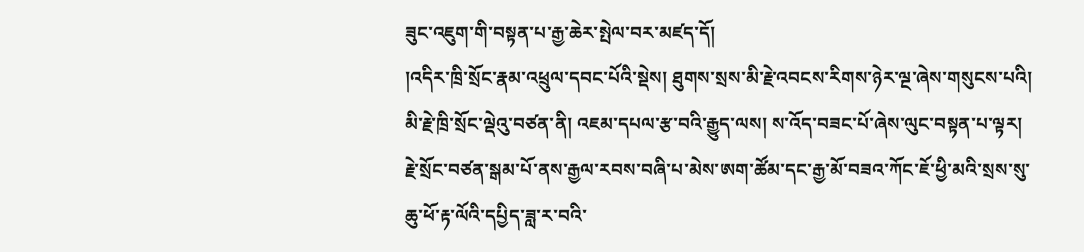ཟུང་འཇུག་གི་བསྟན་པ་རྒྱ་ཆེར་སྤེལ་བར་མཛད་དོ།
།འདིར་ཁྲི་སྲོང་རྣམ་འཕྲུལ་དབང་པོའི་སྡེས། ཐུགས་སྲས་མི་རྗེ་འབངས་རིགས་ཉེར་ལྔ་ཞེས་གསུངས་པའི། མི་རྗེ་ཁྲི་སྲོང་ལྡེའུ་བཙན་ནི། འཇམ་དཔལ་རྩ་བའི་རྒྱུད་ལས། ས་འོད་བཟང་པོ་ཞེས་ལུང་བསྟན་པ་ལྟར། རྗེ་སྲོང་བཙན་སྒམ་པོ་ནས་རྒྱལ་རབས་བཞི་པ་མེས་ཨག་ཚོམ་དང་རྒྱ་མོ་བཟའ་ཀོང་ཇོ་ཕྱི་མའི་སྲས་སུ་ཆུ་ཕོ་རྟ་ལོའི་དཔྱིད་ཟླ་ར་བའི་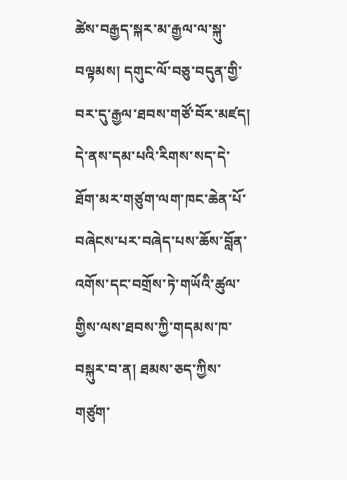ཚེས་བརྒྱད་སྐར་མ་རྒྱལ་ལ་སྐུ་བལྟམས། དགུང་ལོ་བཅུ་བདུན་གྱི་བར་དུ་རྒྱལ་ཐབས་གཙོ་བོར་མཛད། དེ་ནས་དམ་པའི་རིགས་སད་དེ་ཐོག་མར་གཙུག་ལག་ཁང་ཆེན་པོ་བཞེངས་པར་བཞེད་པས་ཆོས་བློན་འགོས་དང་བགྲོས་ཏེ་གཡོའི་ཚུལ་གྱིས་ལས་ཐབས་ཀྱི་གདམས་ཁ་བསྐུར་བ་ན། ཐམས་ཅད་ཀྱིས་གཙུག་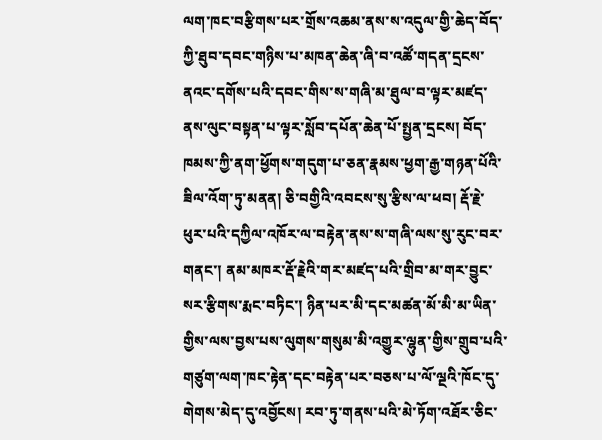ལག་ཁང་བརྩིགས་པར་གྲོས་འཆམ་ནས་ས་འདུལ་གྱི་ཆེད་བོད་ཀྱི་ཐུབ་དབང་གཉིས་པ་མཁན་ཆེན་ཞི་བ་འཚོ་གདན་དྲངས་ནའང་དགོས་པའི་དབང་གིས་ས་གཞི་མ་ཐུལ་བ་ལྟར་མཛད་ནས་ལུང་བསྟན་པ་ལྟར་སློབ་དཔོན་ཆེན་པོ་སྤྱན་དྲངས། བོད་ཁམས་ཀྱི་ནག་ཕྱོགས་གདུག་པ་ཅན་རྣམས་ཕྱག་རྒྱ་གཉན་པོའི་ཟིལ་འོག་ཏུ་མནན། ཅི་བགྱིའི་འབངས་སུ་རྩིས་ལ་ཕབ། རྡོ་རྗེ་ཕུར་པའི་དཀྱིལ་འཁོར་ལ་བརྟེན་ནས་ས་གཞི་ལས་སུ་རུང་བར་གནང་། ནམ་མཁར་རྡོ་རྗེའི་གར་མཛད་པའི་གྲིབ་མ་གར་བྱུང་སར་རྩིགས་རྨང་བཏིང་། ཉིན་པར་མི་དང་མཚན་མོ་མི་མ་ཡིན་གྱིས་ལས་བྱས་པས་ལུགས་གསུམ་མི་འགྱུར་ལྷུན་གྱིས་གྲུབ་པའི་གཙུག་ལག་ཁང་རྟེན་དང་བརྟེན་པར་བཅས་པ་ལོ་ལྔའི་ཁོང་དུ་གེགས་མེད་དུ་འབྱོངས། རབ་ཏུ་གནས་པའི་མེ་ཏོག་འཐོར་ཅིང་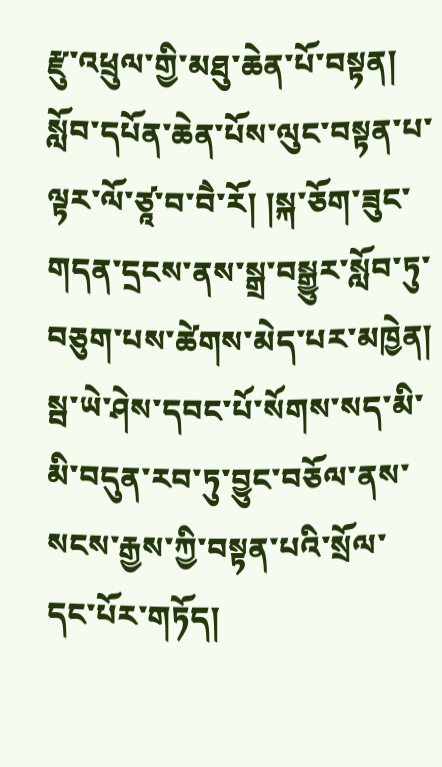རྫུ་འཕྲུལ་གྱི་མཐུ་ཆེན་པོ་བསྟན། སློབ་དཔོན་ཆེན་པོས་ལུང་བསྟན་པ་ལྟར་ལོ་ཙཱ་བ་བཻ་རོ། །སྐ་ཅོག་ཟུང་གདན་དྲངས་ནས་སྒྲ་བསྒྱུར་སློབ་ཏུ་བཅུག་པས་ཚེགས་མེད་པར་མཁྱེན། སྦ་ཡེ་ཤེས་དབང་པོ་སོགས་སད་མི་མི་བདུན་རབ་ཏུ་བྱུང་བཅོལ་ནས་སངས་རྒྱས་ཀྱི་བསྟན་པའི་སྲོལ་དང་པོར་གཏོད།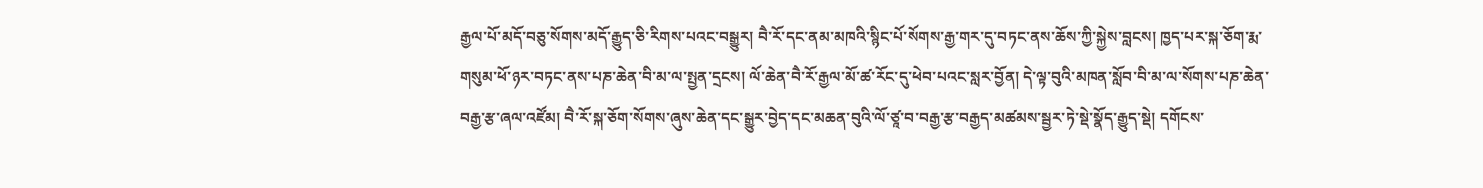རྒྱལ་པོ་མདོ་བཅུ་སོགས་མདོ་རྒྱུད་ཅི་རིགས་པའང་བསྒྱུར། བཻ་རོ་དང་ནམ་མཁའི་སྙིང་པོ་སོགས་རྒྱ་གར་དུ་བཏང་ནས་ཆོས་ཀྱི་སྐྱེས་བླངས། ཁྱད་པར་སྐ་ཅོག་རྨ་གསུམ་ཕོ་ཉར་བཏང་ནས་པཎ་ཆེན་བི་མ་ལ་སྤྱན་དྲངས། ལོ་ཆེན་བཻ་རོ་རྒྱལ་མོ་ཚ་རོང་དུ་ཕེབ་པའང་སླར་བྱོན། དེ་ལྟ་བུའི་མཁན་སློབ་བི་མ་ལ་སོགས་པཎ་ཆེན་བརྒྱ་རྩ་ཞལ་འཛོམ། བཻ་རོ་སྐ་ཅོག་སོགས་ཞུས་ཆེན་དང་སྒྱུར་བྱེད་དང་མཆན་བུའི་ལོ་ཙཱ་བ་བརྒྱ་རྩ་བརྒྱད་མཚམས་སྦྱར་ཏེ་སྡེ་སྣོད་རྒྱུད་སྡེ། དགོངས་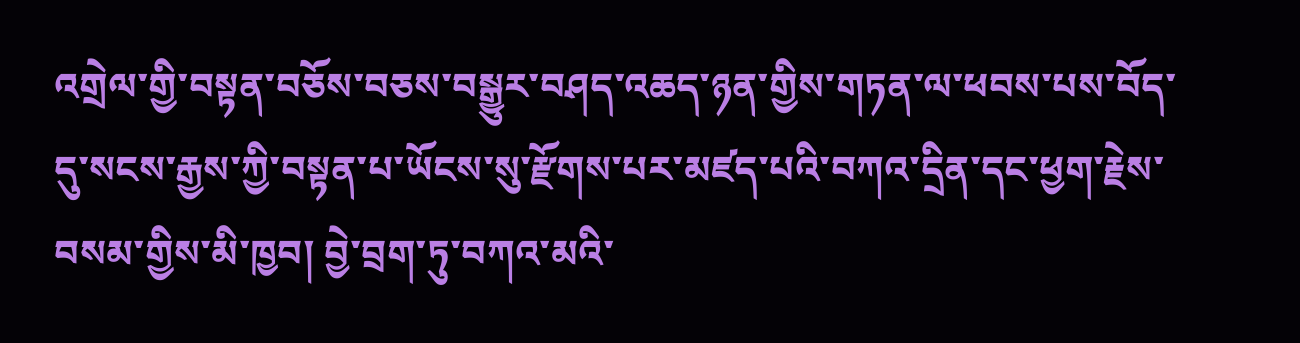འགྲེལ་གྱི་བསྟན་བཅོས་བཅས་བསྒྱུར་བཤད་འཆད་ཉན་གྱིས་གཏན་ལ་ཕབས་པས་བོད་དུ་སངས་རྒྱས་ཀྱི་བསྟན་པ་ཡོངས་སུ་རྫོགས་པར་མཛད་པའི་བཀའ་དྲིན་དང་ཕྱག་རྗེས་བསམ་གྱིས་མི་ཁྱབ། བྱེ་བྲག་ཏུ་བཀའ་མའི་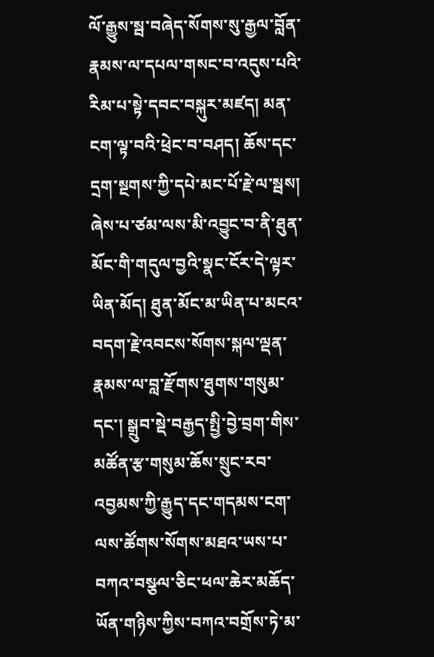ལོ་རྒྱུས་སྦ་བཞེད་སོགས་སུ་རྒྱལ་བློན་རྣམས་ལ་དཔལ་གསང་བ་འདུས་པའི་རིམ་པ་སྟེ་དབང་བསྐུར་མཛད། མན་ངག་ལྟ་བའི་ཕྲེང་བ་བཤད། ཆོས་དང་དྲག་སྔགས་ཀྱི་དཔེ་མང་པོ་རྗེ་ལ་སྦས། ཞེས་པ་ཙམ་ལས་མི་འབྱུང་བ་ནི་ཐུན་མོང་གི་གདུལ་བྱའི་སྣང་ངོར་དེ་ལྟར་ཡིན་མོད། ཐུན་མོང་མ་ཡིན་པ་མངའ་བདག་རྗེ་འབངས་སོགས་སྐལ་ལྡན་རྣམས་ལ་བླ་རྫོགས་ཐུགས་གསུམ་དང་། སྒྲུབ་སྡེ་བརྒྱད་སྤྱི་བྱེ་བྲག་གིས་མཚོན་རྩ་གསུམ་ཆོས་སྲུང་རབ་འབྱམས་ཀྱི་རྒྱུད་དང་གདམས་ངག་ལས་ཚོགས་སོགས་མཐའ་ཡས་པ་བཀའ་བསྩལ་ཅིང་ཕལ་ཆེར་མཆོད་ཡོན་གཉིས་ཀྱིས་བཀའ་བགྲོས་ཏེ་མ་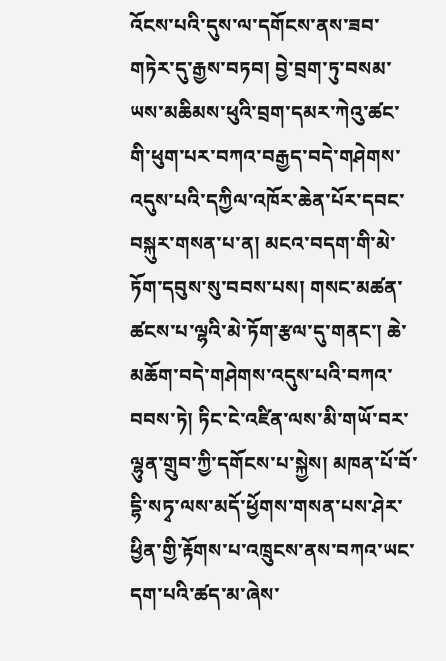འོངས་པའི་དུས་ལ་དགོངས་ནས་ཟབ་གཏེར་དུ་རྒྱས་བཏབ། བྱེ་བྲག་ཏུ་བསམ་ཡས་མཆིམས་ཕུའི་བྲག་དམར་ཀེའུ་ཚང་གི་ཕུག་པར་བཀའ་བརྒྱད་བདེ་གཤེགས་འདུས་པའི་དཀྱིལ་འཁོར་ཆེན་པོར་དབང་བསྐུར་གསན་པ་ན། མངའ་བདག་གི་མེ་ཏོག་དབུས་སུ་བབས་པས། གསང་མཚན་ཚངས་པ་ལྷའི་མེ་ཏོག་རྩལ་དུ་གནང་། ཆེ་མཆོག་བདེ་གཤེགས་འདུས་པའི་བཀའ་བབས་ཏེ། ཏིང་ངེ་འཛིན་ལས་མི་གཡོ་བར་ལྷུན་གྲུབ་ཀྱི་དགོངས་པ་སྐྱེས། མཁན་པོ་བོ་དྷི་སཏྭ་ལས་མདོ་ཕྱོགས་གསན་པས་ཤེར་ཕྱིན་གྱི་རྟོགས་པ་འཁྲུངས་ནས་བཀའ་ཡང་དག་པའི་ཚད་མ་ཞེས་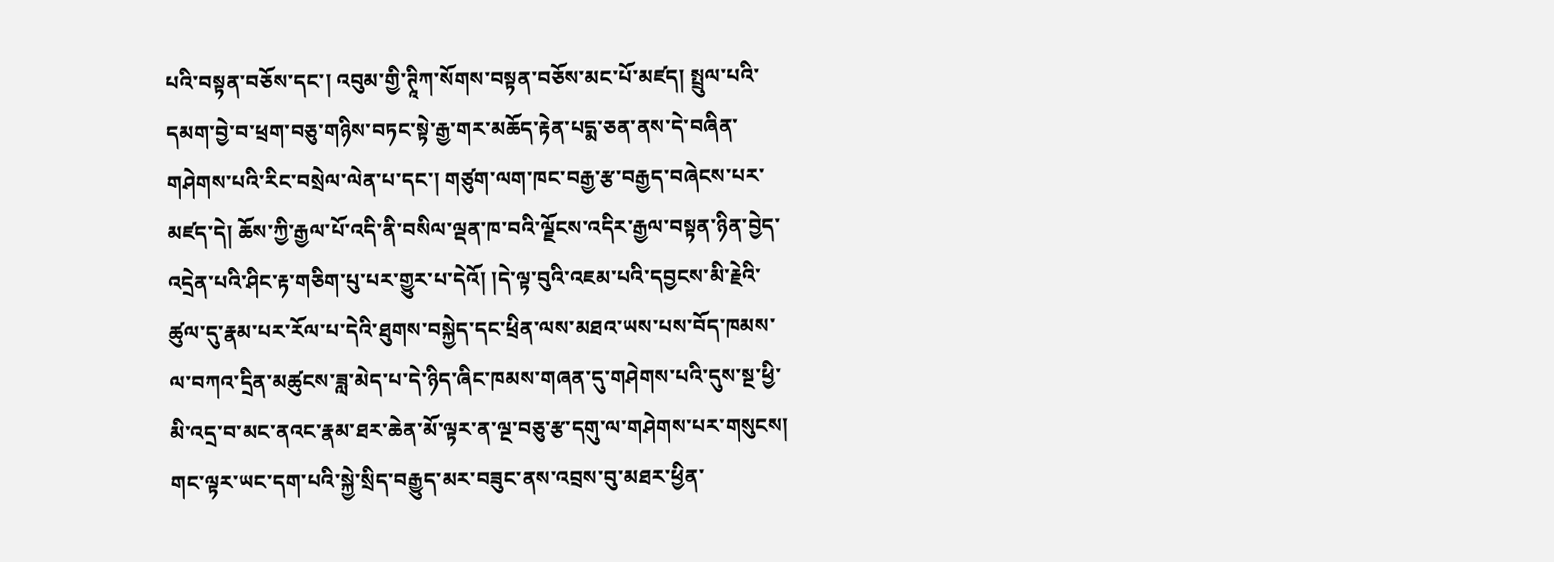པའི་བསྟན་བཅོས་དང་། འབུམ་གྱི་ཊཱིཀ་སོགས་བསྟན་བཅོས་མང་པོ་མཛད། སྤྲུལ་པའི་དམག་བྱེ་བ་ཕྲག་བཅུ་གཉིས་བཏང་སྟེ་རྒྱ་གར་མཆོད་རྟེན་པདྨ་ཅན་ནས་དེ་བཞིན་གཤེགས་པའི་རིང་བསྲེལ་ལེན་པ་དང་། གཙུག་ལག་ཁང་བརྒྱ་རྩ་བརྒྱད་བཞེངས་པར་མཛད་དེ། ཆོས་ཀྱི་རྒྱལ་པོ་འདི་ནི་བསིལ་ལྡན་ཁ་བའི་ལྗོངས་འདིར་རྒྱལ་བསྟན་ཉིན་བྱེད་འདྲེན་པའི་ཤིང་རྟ་གཅིག་པུ་པར་གྱུར་པ་དེའོ། །དེ་ལྟ་བུའི་འཇམ་པའི་དབྱངས་མི་རྗེའི་ཚུལ་དུ་རྣམ་པར་རོལ་པ་དེའི་ཐུགས་བསྐྱེད་དང་ཕྲིན་ལས་མཐའ་ཡས་པས་བོད་ཁམས་ལ་བཀའ་དྲིན་མཚུངས་ཟླ་མེད་པ་དེ་ཉིད་ཞིང་ཁམས་གཞན་དུ་གཤེགས་པའི་དུས་སྔ་ཕྱི་མི་འདྲ་བ་མང་ནའང་རྣམ་ཐར་ཆེན་མོ་ལྟར་ན་ལྔ་བཅུ་རྩ་དགུ་ལ་གཤེགས་པར་གསུངས། གང་ལྟར་ཡང་དག་པའི་སྐྱེ་སྲིད་བརྒྱུད་མར་བཟུང་ནས་འབྲས་བུ་མཐར་ཕྱིན་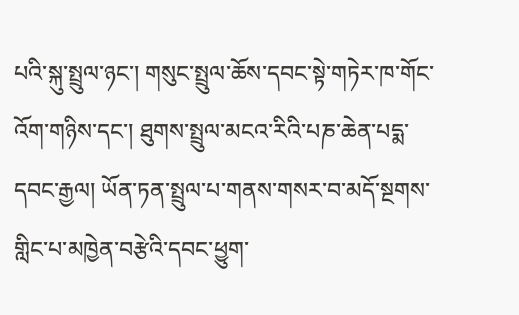པའི་སྐུ་སྤྲུལ་ཉང་། གསུང་སྤྲུལ་ཆོས་དབང་སྟེ་གཏེར་ཁ་གོང་འོག་གཉིས་དང་། ཐུགས་སྤྲུལ་མངའ་རིའི་པཎ་ཆེན་པདྨ་དབང་རྒྱལ། ཡོན་ཏན་སྤྲུལ་པ་གནས་གསར་བ་མདོ་སྔགས་གླིང་པ་མཁྱེན་བརྩེའི་དབང་ཕྱུག་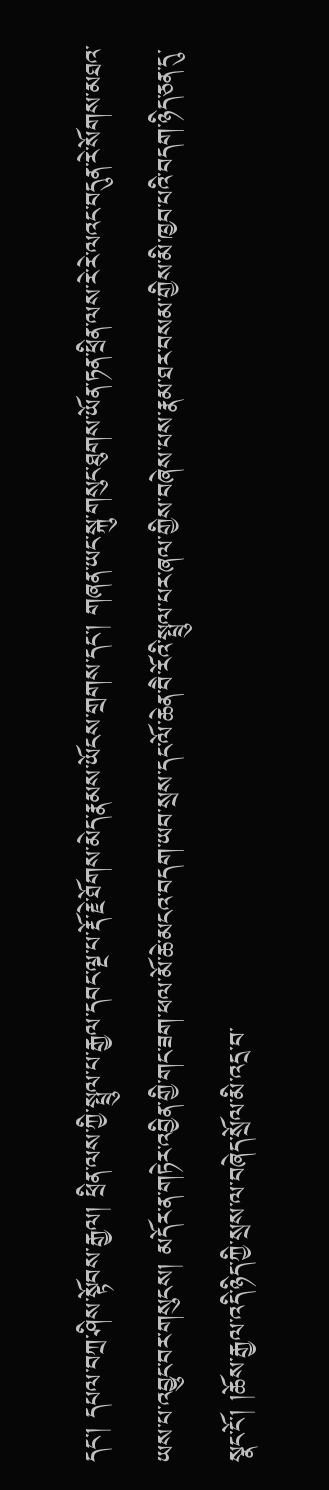དང་། དཔལ་བཀྲ་ཤིས་སྟོབས་རྒྱལ། ཕྲིན་ལས་ཀྱི་སྤྲུལ་པ་རྒྱལ་དབང་ལྔ་པ་རྡོ་རྗེ་ཐོགས་མེད་རྣམས་ཡོངས་གྲགས་དང་། གཞན་ཡང་སྐུ་གསུང་ཐུགས་ཡོན་ཏན་ཕྲིན་ལས་རེ་རེ་ལའང་བདུན་རེ་སོགས་མཐའ་ཡས་པ་འབྱུང་བར་གསུངས། མདོར་ན་གཏེར་འབྱིན་གྱི་གང་ཟག་ཕལ་མོ་ཆེ་མངའ་བདག་ཡབ་སྲས་དང་ལོ་ཆེན་བཻ་རོའི་སྤྲུལ་པར་ཞལ་གྱིས་བཞེས་པས་རྣམ་ཐར་བསམ་གྱིས་མི་ཁྱབ་པའི་བདག་ཉིད་ཅན་དུ་སྣང་ངོ་། །ཆོས་རྒྱལ་འདི་ཉིད་ཀྱི་སྲས་ལ་བཞེད་སྲོལ་མི་འདྲ་བ་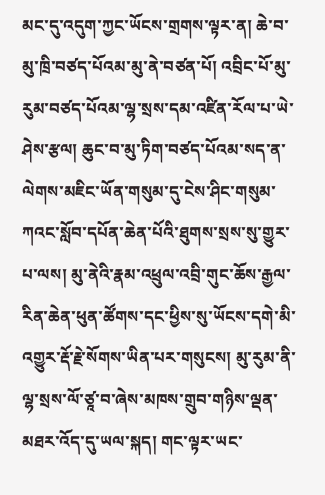མང་དུ་འདུག་ཀྱང་ཡོངས་གྲགས་ལྟར་ན། ཆེ་བ་མུ་ཁྲི་བཙད་པོའམ་མུ་ནེ་བཙན་པོ། འབྲིང་པོ་མུ་རུམ་བཙད་པོའམ་ལྷ་སྲས་དམ་འཛིན་རོལ་པ་ཡེ་ཤེས་རྩལ། ཆུང་བ་མུ་ཏིག་བཙད་པོའམ་སད་ན་ལེགས་མཇིང་ཡོན་གསུམ་དུ་ངེས་ཤིང་གསུམ་ཀའང་སློབ་དཔོན་ཆེན་པོའི་ཐུགས་སྲས་སུ་གྱུར་པ་ལས། མུ་ནེའི་རྣམ་འཕྲུལ་འབྲི་གུང་ཆོས་རྒྱལ་རིན་ཆེན་ཕུན་ཚོགས་དང་ཕྱིས་སུ་ཡོངས་དགེ་མི་འགྱུར་རྡོ་རྗེ་སོགས་ཡིན་པར་གསུངས། མུ་རུམ་ནི་ལྷ་སྲས་ལོ་ཙཱ་བ་ཞེས་མཁས་གྲུབ་གཉིས་ལྡན་མཐར་འོད་དུ་ཡལ་སྐད། གང་ལྟར་ཡང་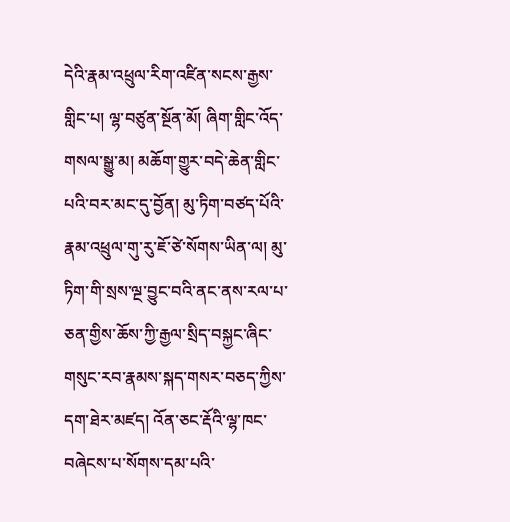དེའི་རྣམ་འཕྲུལ་རིག་འཛིན་སངས་རྒྱས་གླིང་པ། ལྷ་བཙུན་སྔོན་མོ། ཞིག་གླིང་འོད་གསལ་སྒྱུ་མ། མཆོག་གྱུར་བདེ་ཆེན་གླིང་པའི་བར་མང་དུ་བྱོན། མུ་ཏིག་བཙད་པོའི་རྣམ་འཕྲུལ་གུ་རུ་ཇོ་ཙེ་སོགས་ཡིན་ལ། མུ་ཏིག་གི་སྲས་ལྔ་བྱུང་བའི་ནང་ནས་རལ་པ་ཅན་གྱིས་ཆོས་ཀྱི་རྒྱལ་སྲིད་བསྐྱང་ཞིང་གསུང་རབ་རྣམས་སྐད་གསར་བཅད་ཀྱིས་དག་ཐེར་མཛད། འོན་ཅང་རྡོའི་ལྷ་ཁང་བཞེངས་པ་སོགས་དམ་པའི་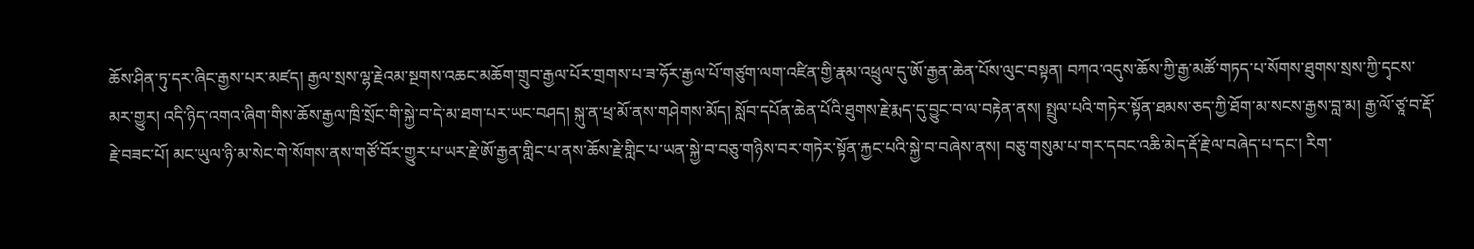ཆོས་ཤིན་ཏུ་དར་ཞིང་རྒྱས་པར་མཛད། རྒྱལ་སྲས་ལྷ་རྗེའམ་སྔགས་འཆང་མཆོག་གྲུབ་རྒྱལ་པོར་གྲགས་པ་ཟ་ཧོར་རྒྱལ་པོ་གཙུག་ལག་འཛིན་གྱི་རྣམ་འཕྲུལ་དུ་ཨོ་རྒྱན་ཆེན་པོས་ལུང་བསྟན། བཀའ་འདུས་ཆོས་ཀྱི་རྒྱ་མཚོ་གཏད་པ་སོགས་ཐུགས་སྲས་ཀྱི་དྭངས་མར་གྱུར། འདི་ཉིད་འགའ་ཞིག་གིས་ཆོས་རྒྱལ་ཁྲི་སྲོང་གི་སྐྱེ་བ་དེ་མ་ཐག་པར་ཡང་བཤད། སྐུ་ན་ཕྲ་མོ་ནས་གཤེགས་མོད། སློབ་དཔོན་ཆེན་པོའི་ཐུགས་རྗེ་རྨད་དུ་བྱུང་བ་ལ་བརྟེན་ནས། སྤྲུལ་པའི་གཏེར་སྟོན་ཐམས་ཅད་ཀྱི་ཐོག་མ་སངས་རྒྱས་བླ་མ། རྒྱ་ལོ་ཙཱ་བ་རྡོ་རྗེ་བཟང་པོ། མང་ཡུལ་ཉི་མ་སེང་གེ་སོགས་ནས་གཙོ་བོར་གྱུར་པ་ཡར་རྗེ་ཨོ་རྒྱན་གླིང་པ་ནས་ཆོས་རྗེ་གླིང་པ་ཡན་སྐྱེ་བ་བཅུ་གཉིས་བར་གཏེར་སྟོན་རྐྱང་པའི་སྐྱེ་བ་བཞེས་ནས། བཅུ་གསུམ་པ་གར་དབང་འཆི་མེད་རྡོ་རྗེ་ལ་བཞེད་པ་དང་། རིག་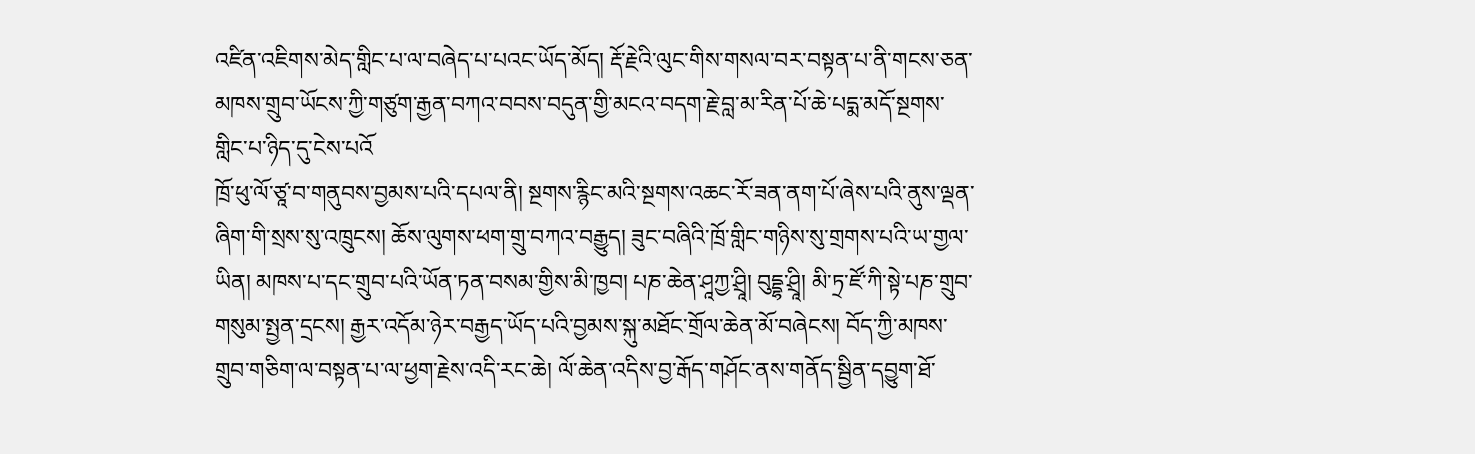འཛིན་འཇིགས་མེད་གླིང་པ་ལ་བཞེད་པ་པའང་ཡོད་མོད། རྡོ་རྗེའི་ལུང་གིས་གསལ་བར་བསྟན་པ་ནི་གངས་ཅན་མཁས་གྲུབ་ཡོངས་ཀྱི་གཙུག་རྒྱན་བཀའ་བབས་བདུན་གྱི་མངའ་བདག་རྗེ་བླ་མ་རིན་པོ་ཆེ་པདྨ་མདོ་སྔགས་གླིང་པ་ཉིད་དུ་ངེས་པའོ
ཁྲོ་ཕུ་ལོ་ཙཱ་བ་གནུབས་བྱམས་པའི་དཔལ་ནི། སྔགས་རྙིང་མའི་སྔགས་འཆང་རོ་ཟན་ནག་པོ་ཞེས་པའི་ནུས་ལྡན་ཞིག་གི་སྲས་སུ་འཁྲུངས། ཆོས་ལུགས་ཕག་གྲུ་བཀའ་བརྒྱུད། ཟུང་བཞིའི་ཁྲོ་གླིང་གཉིས་སུ་གྲགས་པའི་ཡ་གྱལ་ཡིན། མཁས་པ་དང་གྲུབ་པའི་ཡོན་ཏན་བསམ་གྱིས་མི་ཁྱབ། པཎ་ཆེན་ཤཱཀྱ་ཤྲཱི། བུདྡྷ་ཤྲཱི། མི་ཏྲ་ཛོ་ཀི་སྟེ་པཎ་གྲུབ་གསུམ་སྤྱན་དྲངས། རྒྱར་འདོམ་ཉེར་བརྒྱད་ཡོད་པའི་བྱམས་སྐུ་མཐོང་གྲོལ་ཆེན་མོ་བཞེངས། བོད་ཀྱི་མཁས་གྲུབ་གཅིག་ལ་བསྟན་པ་ལ་ཕྱག་རྗེས་འདི་རང་ཆེ། ལོ་ཆེན་འདིས་བྱ་རྒོད་གཤོང་ནས་གནོད་སྦྱིན་དབྱུག་ཐོ་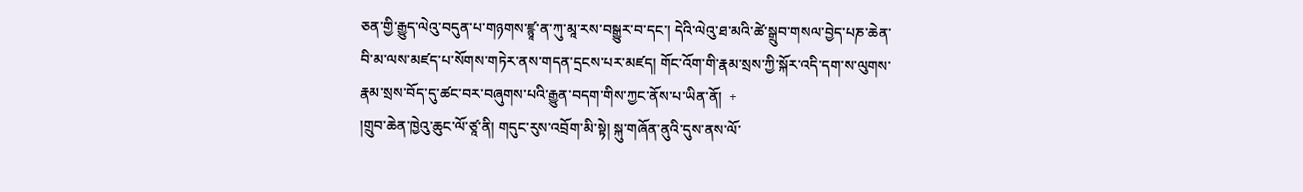ཅན་གྱི་རྒྱུད་ལེའུ་བདུན་པ་གཉགས་ཛྙཱ་ན་ཀུ་མཱ་རས་བསྒྱུར་བ་དང་། དེའི་ལེའུ་ཐ་མའི་ཚེ་སྒྲུབ་གསལ་བྱེད་པཎ་ཆེན་བི་མ་ལས་མཛད་པ་སོགས་གཏེར་ནས་གདན་དྲངས་པར་མཛད། གོང་འོག་གི་རྣམ་སྲས་ཀྱི་སྐོར་འདི་དག་ས་ལུགས་རྣམ་སྲས་བོད་དུ་ཚང་བར་བཞུགས་པའི་རྒྱུན་བདག་གིས་ཀྱང་ནོས་པ་ཡིན་ནོ།  +
།གྲུབ་ཆེན་ཁྱེའུ་ཆུང་ལོ་ཙཱ་ནི། གདུང་རུས་འབྲོག་མི་སྟེ། སྐུ་གཞོན་ནུའི་དུས་ནས་ལོ་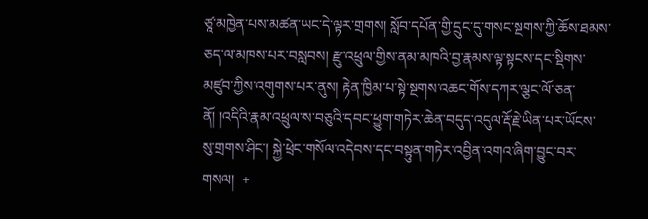ཙཱ་མཁྱེན་པས་མཚན་ཡང་དེ་ལྟར་གྲགས། སློབ་དཔོན་གྱི་དྲུང་དུ་གསང་སྔགས་ཀྱི་ཆོས་ཐམས་ཅད་ལ་མཁས་པར་བསླབས། རྫུ་འཕྲུལ་གྱིས་ནམ་མཁའི་བྱ་རྣམས་ལྟ་སྟངས་དང་སྡིགས་མཛུབ་ཀྱིས་འགུགས་པར་ནུས། རྟེན་ཁྱིམ་པ་སྟེ་སྔགས་འཆང་གོས་དཀར་ལྕང་ལོ་ཅན་ནོ། །འདིའི་རྣམ་འཕྲུལ་ས་བཅུའི་དབང་ཕྱུག་གཏེར་ཆེན་བདུད་འདུལ་རྡོ་རྗེ་ཡིན་པར་ཡོངས་སུ་གྲགས་ཤིང་། སྐྱེ་ཕྲེང་གསོལ་འདེབས་དང་བསྟུན་གཏེར་འབྱིན་འགའ་ཞིག་བྱུང་བར་གསལ།  +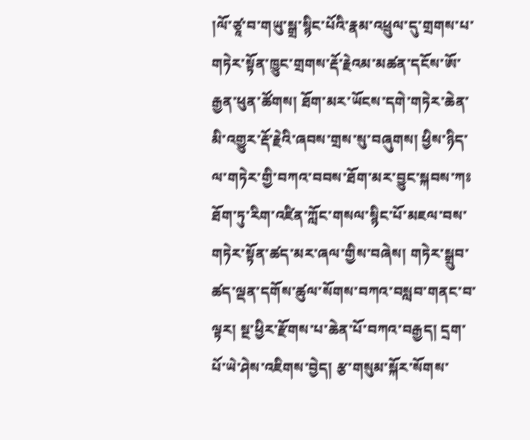།ལོ་ཙཱ་བ་གཡུ་སྒྲ་སྙིང་པོའི་རྣམ་འཕྲུལ་དུ་གྲགས་པ་གཏེར་སྟོན་ཁྱུང་གྲགས་རྡོ་རྗེའམ་མཚན་དངོས་ཨོ་རྒྱན་ཕུན་ཚོགས། ཐོག་མར་ཡོངས་དགེ་གཏེར་ཆེན་མི་འགྱུར་རྡོ་རྗེའི་ཞབས་གྲས་སུ་བཞུགས། ཕྱིས་ཉིད་ལ་གཏེར་གྱི་བཀའ་བབས་ཐོག་མར་བྱུང་སྐབས་ཀཿཐོག་ཏུ་རིག་འཛིན་ཀློང་གསལ་སྙིང་པོ་མཇལ་བས་གཏེར་སྟོན་ཚད་མར་ཞལ་གྱིས་བཞེས། གཏེར་སྒྲུབ་ཚད་ལྡན་དགོས་ཚུལ་སོགས་བཀའ་བསླབ་གནང་བ་ལྟར། སྔ་ཕྱིར་རྫོགས་པ་ཆེན་པོ་བཀའ་བརྒྱད། དྲག་པོ་ཡེ་ཤེས་འཇིགས་བྱེད། རྩ་གསུམ་སྐོར་སོགས་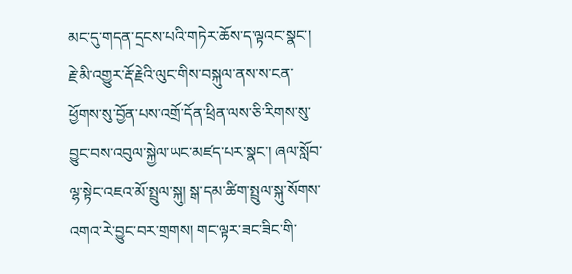མང་དུ་གདན་དྲངས་པའི་གཏེར་ཆོས་ད་ལྟའང་སྣང་། རྗེ་མི་འགྱུར་རྡོ་རྗེའི་ལུང་གིས་བསྐུལ་ནས་ས་ངན་ཕྱོགས་སུ་བྱོན་པས་འགྲོ་དོན་ཕྲིན་ལས་ཅི་རིགས་སུ་བྱུང་བས་འབུལ་སྐྱེལ་ཡང་མཛད་པར་སྣང་། ཞལ་སློབ་ལྷ་སྟེང་འཇའ་མོ་སྤྲུལ་སྐུ། སྒ་དམ་ཚིག་སྤྲུལ་སྐུ་སོགས་འགའ་རེ་བྱུང་བར་གྲགས། གང་ལྟར་ཟང་ཟིང་གི་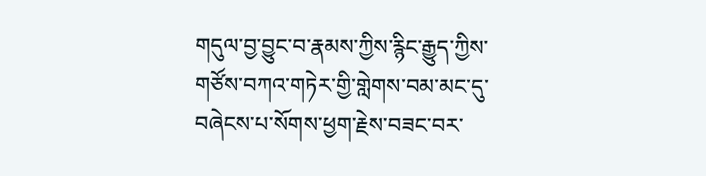གདུལ་བྱ་བྱུང་བ་རྣམས་ཀྱིས་རྙིང་རྒྱུད་ཀྱིས་གཙོས་བཀའ་གཏེར་གྱི་གླེགས་བམ་མང་དུ་བཞེངས་པ་སོགས་ཕྱག་རྗེས་བཟང་བར་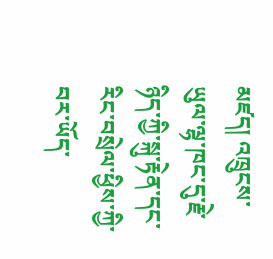མཛད། འཁྲུངས་ཡུལ་ལྷ་ཁང་དུ་རྗེ་ཉིད་ཀྱི་སྐུ་རྟེན་དང་རིང་བསྲེལ་ཕྱིས་ཀྱི་བར་ཡོད་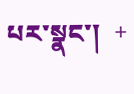པར་སྣང་།  +